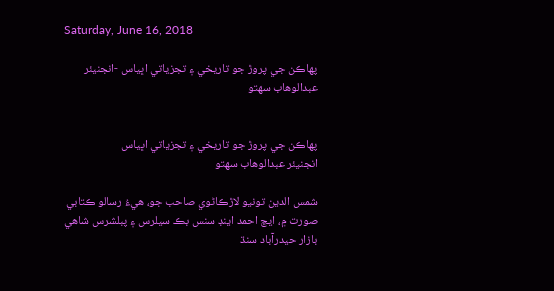Saturday, June 16, 2018

پھاڪن جي پروڙ جو تاريخي ۽ تجزياتي اڀياس -انجنيئر عبدالوھاب سھتو


پھاڪن جي پروڙ جو تاريخي ۽ تجزياتي اڀياس
انجنيئر عبدالوھاب سھتو

شمس الدين تونيو لاڙڪاڻوي صاحب جو، ھيءُ رسالو ڪتابي صورت ۾، ايڇ احمد اينڊ سنس بڪ سيلرس ۽ پبلشرس شاھي بازار حيدرآباد سنڌ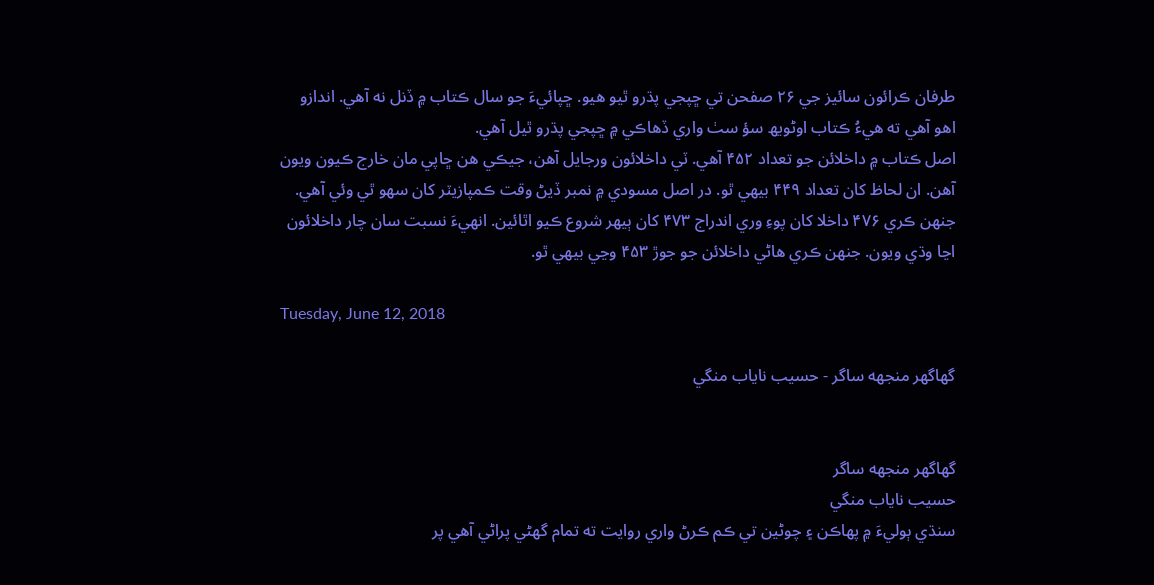طرفان ڪرائون سائيز جي ۲۶ صفحن تي ڇپجي پڌرو ٿيو ھيو. ڇپائيءَ جو سال ڪتاب ۾ ڏنل نه آھي. اندازو اھو آھي ته ھيءُ ڪتاب اوڻويھ سؤ سٺ واري ڏھاڪي ۾ ڇپجي پڌرو ٿيل آھي.
اصل ڪتاب ۾ داخلائن جو تعداد ۴۵۲ آھي. ٽي داخلائون ورجايل آھن، جيڪي ھن ڇاپي مان خارج ڪيون ويون آھن. ان لحاظ کان تعداد ۴۴۹ بيھي ٿو. در اصل مسودي ۾ نمبر ڏيڻ وقت ڪمپازيٽر کان سھو ٿي وئي آھي. جنھن ڪري ۴۷۶ داخلا کان پوءِ وري اندراج ۴۷۳ کان ٻيھر شروع ڪيو اٿائين. انھيءَ نسبت سان چار داخلائون اڃا وڌي ويون. جنھن ڪري ھاڻي داخلائن جو جوڙ ۴۵۳ وڃي بيھي ٿو.

Tuesday, June 12, 2018

گهاگهر منجهه ساگر - حسيب ناياب منگي


گهاگهر منجهه ساگر
حسيب ناياب منگي
سنڌي ٻوليءَ ۾ پهاڪن ۽ چوڻين تي ڪم ڪرڻ واري روايت ته تمام گهڻي پراڻي آهي پر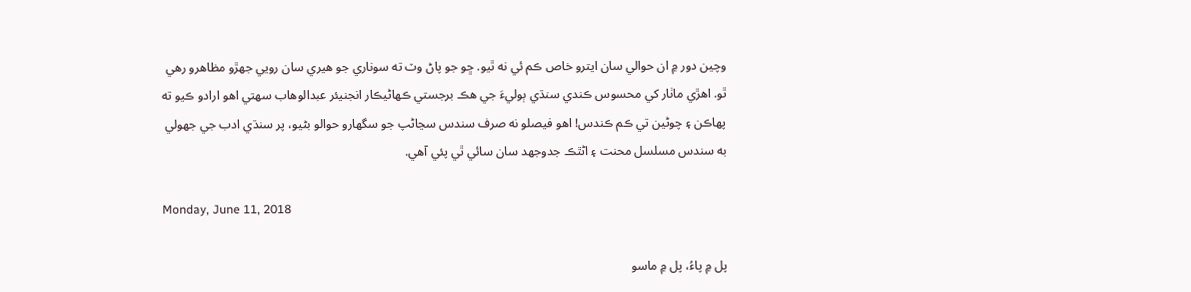وچين دور ۾ ان حوالي سان ايترو خاص ڪم ئي نه ٿيو. ڇو جو پاڻ وٽ ته سوناري جو هيري سان رويي جهڙو مظاهرو رهي ٿو. اهڙي ماٺار کي محسوس ڪندي سنڌي ٻوليءَ جي هڪ برجستي ڪهاڻيڪار انجنيئر عبدالوهاب سهتي اهو ارادو ڪيو ته پهاڪن ۽ چوڻين تي ڪم ڪندس! اهو فيصلو نه صرف سندس سڃاڻپ جو سگهارو حوالو بڻيو، پر سنڌي ادب جي جهولي به سندس مسلسل محنت ۽ اڻٿڪ جدوجهد سان سائي ٿي پئي آهي.

Monday, June 11, 2018

پل ۾ پاءُ، پل ۾ ماسو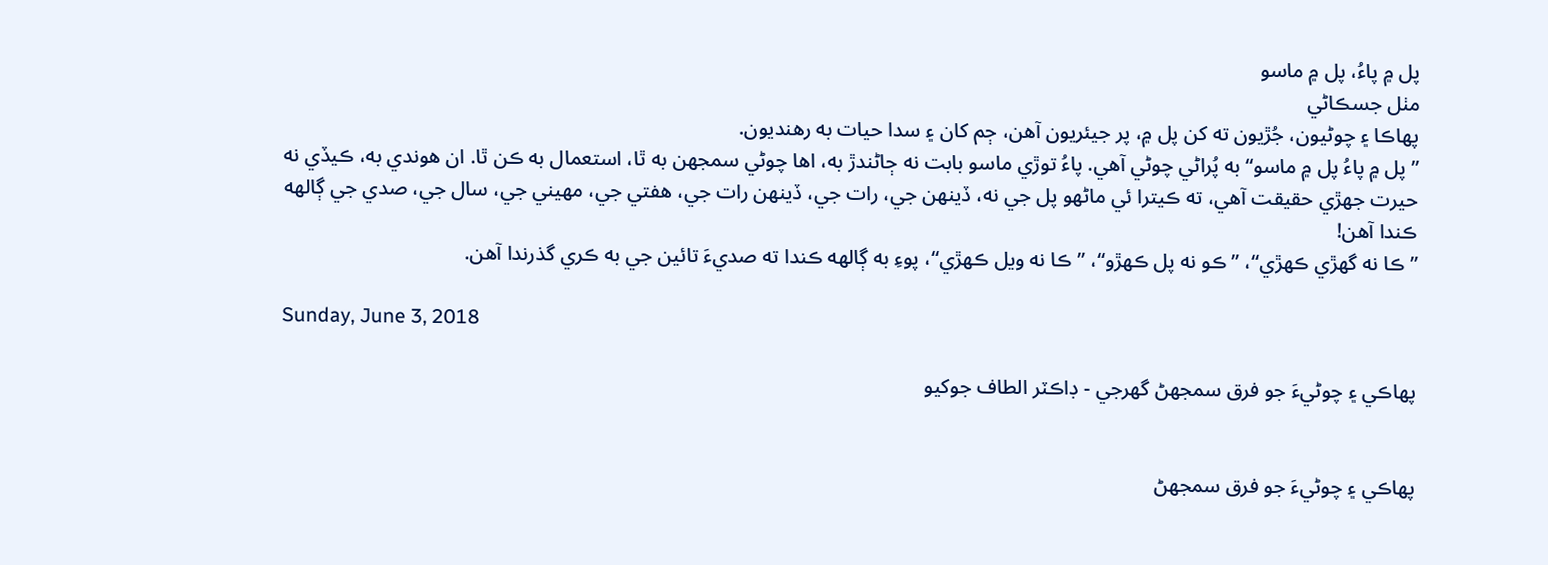پل ۾ پاءُ، پل ۾ ماسو
مٺل جسڪاڻي
پھاڪا ۽ چوڻيون، جُڙيون ته کن پل ۾، پر جيئريون آھن، ڄم کان ۽ سدا حيات به رھنديون.
”پل ۾ پاءُ پل ۾ ماسو“ به پُراڻي چوڻي آھي. پاءُ توڙي ماسو بابت نه ڄاڻندڙ به، اھا چوڻي سمجھن به ٿا، استعمال به ڪن ٿا. ان ھوندي به، ڪيڏي نه حيرت جھڙي حقيقت آھي، ته ڪيترا ئي ماڻھو پل جي نه، ڏينھن جي، رات جي، ڏينھن رات جي، ھفتي جي، مھيني جي، سال جي، صدي جي ڳالھه ڪندا آھن!
”ڪا نه گھڙي ڪھڙي“، ”ڪو نه پل ڪھڙو“، ”ڪا نه ويل ڪھڙي“، پوءِ به ڳالھه ڪندا ته صديءَ تائين جي به ڪري گذرندا آھن.

Sunday, June 3, 2018

پهاڪي ۽ چوڻيءَ جو فرق سمجهڻ گهرجي - ڊاڪٽر الطاف جوکيو


پهاڪي ۽ چوڻيءَ جو فرق سمجهڻ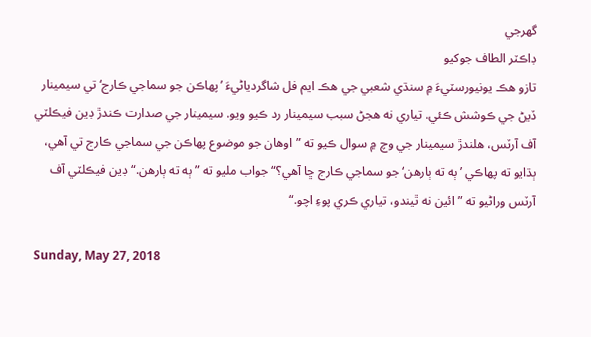گهرجي
ڊاڪٽر الطاف جوکيو
تازو هڪ يونيورسٽيءَ ۾ سنڌي شعبي جي هڪ ايم فل شاگردياڻيءَ ’پهاڪن جو سماجي ڪارج‘ تي سيمينار ڏيڻ جي ڪوشش ڪئي. تياري نه هجڻ سبب سيمينار رد ڪيو ويو. سيمينار جي صدارت ڪندڙ ڊين فيڪلٽي آف آرٽس، هلندڙ سيمينار جي وچ ۾ سوال ڪيو ته ”اوهان جو موضوع پهاڪن جي سماجي ڪارج تي آهي، ٻڌايو ته پهاڪي ’ٻه ته ٻارهن‘ جو سماجي ڪارج ڇا آهي؟“ جواب مليو ته ”ٻه ته ٻارهن.“ ڊين فيڪلٽي آف آرٽس وراڻيو ته ”ائين نه ٿيندو، تياري ڪري پوءِ اچو.“

Sunday, May 27, 2018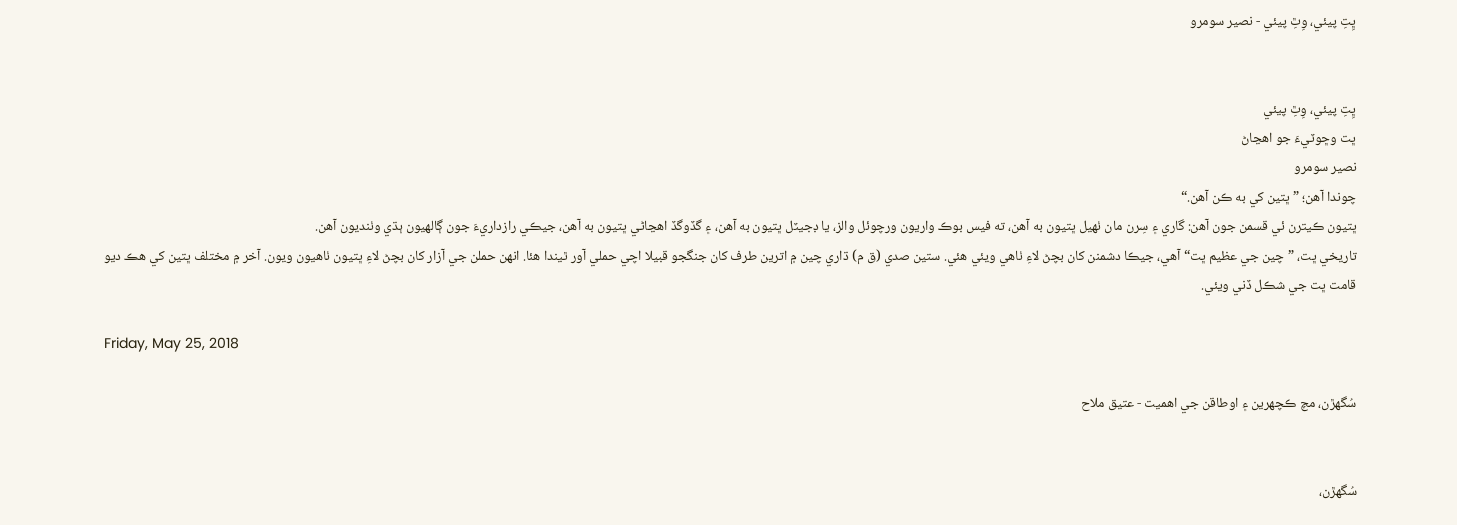ڀِتِ پيئي، وِٿِ پيئي - نصير سومرو


ڀِتِ پيئي، وِٿِ پيئي
ڀت وڇوٽيءَ جو اهڃاڻ
نصير سومرو
چوندا آهن؛ ”ڀتين کي به ڪن آهن.“
ڀتيون ڪيترن ئي قسمن جون آهن: گاري ۽ سِرن مان ٺهيل ڀتيون به آهن، ته فيس بوڪ واريون ورچوئل والز، يا ڊجيٽل ڀتيون به آهن، ۽ گڏوگڏ اهڃاڻي ڀتيون به آهن، جيڪي رازداريءَ جون ڳالهيون ٻڌي وٺنديون آهن.
تاريخي ڀت، ”چين جي عظيم ڀت“ آهي، جيڪا دشمنن کان بچڻ لاءِ ٺاهي ويئي هئي. ستين صدي (ق م) ڌاري چين ۾ اترين طرف کان جنگجو قبيلا اچي حملي آور ٿيندا هئا. انهن حملن جي آزار کان بچڻ لاءِ ڀتيون ٺاهيون ويون. آخر ۾ مختلف ڀتين کي هڪ ديو قامت ڀت جي شڪل ڏني ويئي.

Friday, May 25, 2018

سُگهڙن، مچ ڪچهرين ۽ اوطاقن جي اهميت - عتيق ملاح


سُگهڙن،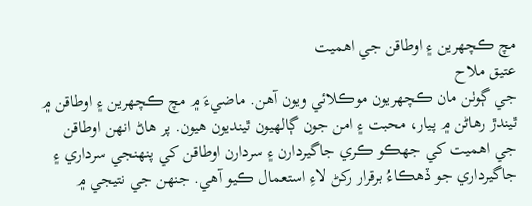مچ ڪچهرين ۽ اوطاقن جي اهميت
عتيق ملاح
جي ڳوٺن مان ڪچهريون موڪلائي ويون آهن. ماضيءَ ۾ مچ ڪچهرين ۽ اوطاقن ۾ ٿيندڙ رهاڻن ۾ پيار، محبت ۽ امن جون ڳالهيون ٿينديون هيون. پر هاڻ انهن اوطاقن جي اهميت کي جهڪو ڪري جاگيردارن ۽ سردارن اوطاقن کي پنهنجي سرداري ۽ جاگيرداري جو ڏهڪاءُ برقرار رکڻ لاءِ استعمال ڪيو آهي. جنهن جي نتيجي ۾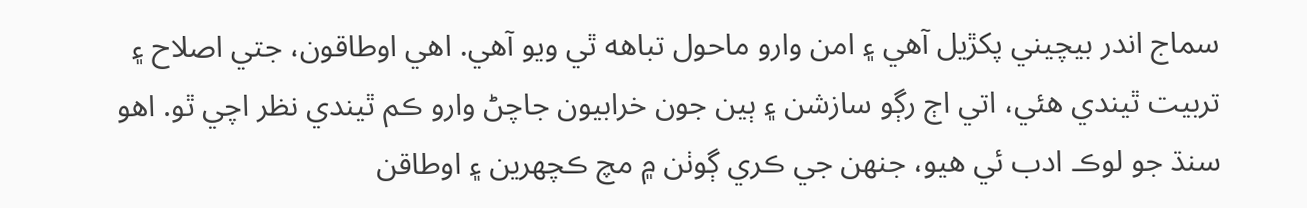سماج اندر بيچيني پکڙيل آهي ۽ امن وارو ماحول تباهه ٿي ويو آھي. اهي اوطاقون، جتي اصلاح ۽ تربيت ٿيندي هئي، اتي اڄ رڳو سازشن ۽ ٻين جون خرابيون جاچڻ وارو ڪم ٿيندي نظر اچي ٿو. اهو سنڌ جو لوڪ ادب ئي ھيو، جنهن جي ڪري ڳوٺن ۾ مچ ڪچهرين ۽ اوطاقن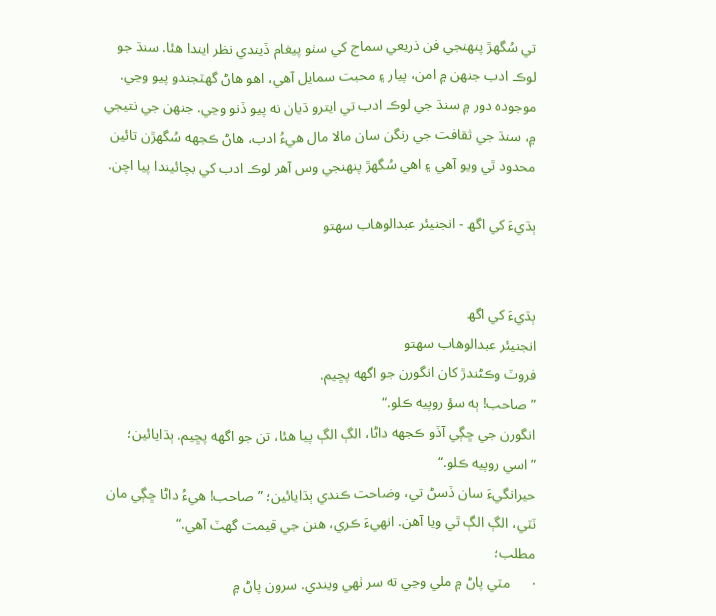تي سُگهڙ پنهنجي فن ذريعي سماج کي سٺو پيغام ڏيندي نظر ايندا هئا. سنڌ جو لوڪ ادب جنهن ۾ امن، پيار ۽ محبت سمايل آهي، اهو هاڻ گهٽجندو پيو وڃي. موجوده دور ۾ سنڌ جي لوڪ ادب تي ايترو ڌيان نه پيو ڏنو وڃي. جنهن جي نتيجي ۾، سنڌ جي ثقافت جي رنگن سان مالا مال هيءُ ادب، هاڻ ڪجهه سُگهڙن تائين محدود ٿي ويو آهي ۽ اهي سُگهڙ پنهنجي وس آهر لوڪ ادب کي بچائيندا پيا اچن.

ٻڌيءَ کي اگھ - انجنيئر عبدالوھاب سھتو


ٻڌيءَ کي اگھ
انجنيئر عبدالوھاب سھتو
فروٽ وڪڻندڙ کان انگورن جو اگهه پڇيم.
”صاحب! ٻه سؤ روپيه ڪلو.“
انگورن جي ڇڳي آڏو ڪجھه داڻا، الڳ الڳ پيا هئا، تن جو اگهه پڇيم. ٻڌايائين؛ ”اسي روپيه ڪلو.“
حيرانگيءَ سان ڏسڻ تي، وضاحت ڪندي ٻڌايائين؛ ”صاحب! هيءُ داڻا ڇڳي مان ٽٽي، الڳ الڳ ٿي ويا آهن. انهيءَ ڪري، هنن جي قيمت گهٽ آهي.“
مطلب؛
·      مٽي پاڻ ۾ ملي وڃي ته سر ٺهي ويندي. سرون پاڻ ۾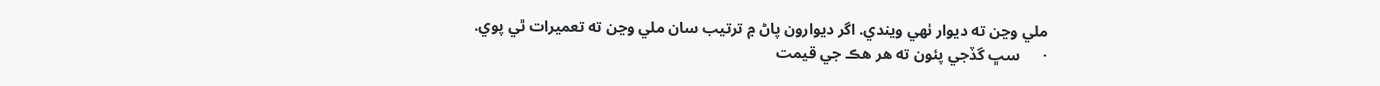ملي وڃن ته ديوار ٺھي ويندي. اگر ديوارون پاڻ ۾ ترتيب سان ملي وڃن ته تعميرات ٿي پوي.
·      سڀ گڏجي پئون ته ھر ھڪ جي قيمت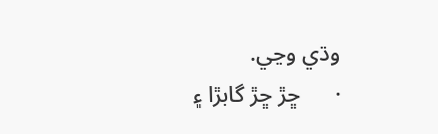وڌي وڃي.
·      ڇڙ ڇڙ گابڙا ۽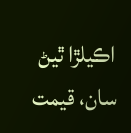اڪيلڙا ٿيڻ سان، قيمت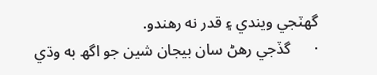گھٽجي ويندي ۽ قدر نه رھندو.
·      گڏجي رھڻ سان بيجان شين جو اگھ به وڌي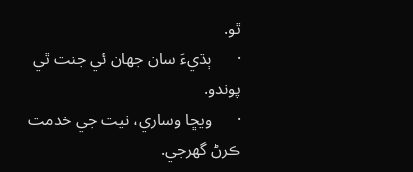ٿو.
·      ٻڌيءَ سان جهان ئي جنت ٿي پوندو.
·      ويڇا وساري، نيت جي خدمت ڪرڻ گھرجي.